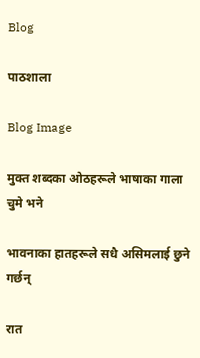Blog

पाठशाला

Blog Image

मुक्त शब्दका ओठहरूले भाषाका गाला चुमे भने

भावनाका हातहरूले सधै असिमलाई छुने गर्छन्

रात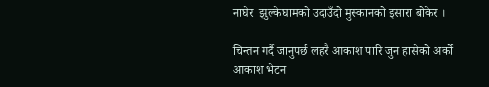नाघेर  झुल्केघामको उदाउँदो मुस्कानको इसारा बोकेर ।

चिन्तन गर्दै जानुपर्छ लहरै आकाश पारि जुन हासेको अर्को आकाश भेटन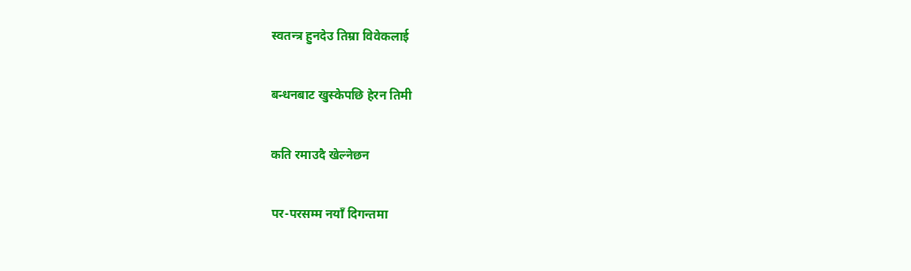स्वतन्त्र हुनदेउ तिम्रा विवेकलाई

बन्धनबाट खुस्केपछि हेरन तिमी

कति रमाउदै खेल्नेछन

पर-परसम्म नयाँ दिगन्तमा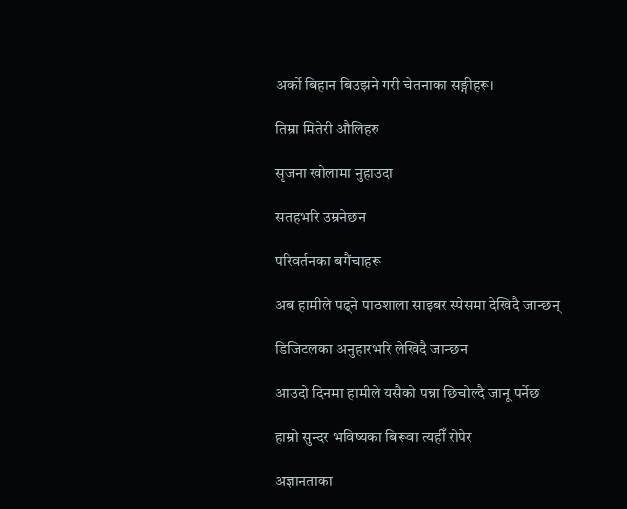अर्को बिहान बिउझने गरी चेतनाका सङ्गीहरू।

तिम्रा मितेरी औलिहरु

सृजना खोलामा नुहाउदा

सतहभरि उम्रनेछन

परिवर्तनका बगैंचाहरू

अब हामीले पढ्ने पाठशाला साइबर स्पेसमा देखिदै जान्छन्

डिजिटलका अनुहारभरि लेखिदै जान्छन

आउदो दिनमा हामीले यसैको पन्ना छिचोल्दै जानू पर्नेछ

हाम्रो सुन्दर भविष्यका बिरूवा त्यहीँ रोपेर

अज्ञानताका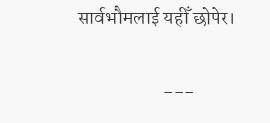सार्वभौमलाई यहीँ छोपेर।

                      ---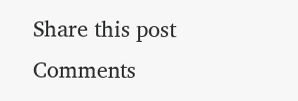Share this post
Comments